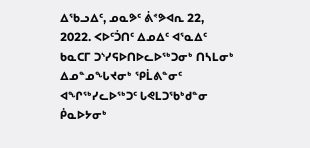ᐃᖃᓗᐃᑦ, ᓄᓇᕗᑦ ᕖᕝᕗᐊᕆ 22, 2022. ᐸᐅᑦᑑᑎᑦ ᐃᓄᐃᑦ ᐊᕐᓇᐃᑦ ᑲᓇᑕᒥ ᑐᔅᓯᕋᐅᑎᐅᓚᐅᖅᑐᓂᒃ ᑎᓴᒪᓂᒃ ᐃᓄᓐᓄᖓᔪᓂᒃ ᕿᒫᕕᓐᓂᑦ ᐊᖏᖅᓯᓚᐅᖅᑐᑦ ᒐᕙᒪᑐᖃᒃᑯᓐᓂ ᑮᓇᐅᔭᓂᒃ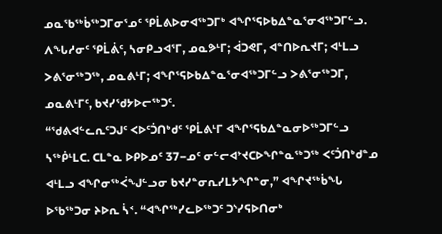ᓄᓇᖃᖅᑳᖅᑐᒥᓂᕐᓄᑦ ᕿᒫᕕᐅᓂᐊᖅᑐᒥᒃ ᐊᖏᕐᕋᐅᑲᐃᓐᓇᕐᓂᐊᖅᑐᒥᓪᓗ. ᐱᖓᓱᓂᑦ ᕿᒫᕖᑦ, ᓴᓂᑭᓗᐊᕐᒥ, ᓄᓇᕗᒻᒥ; ᐋᑐᕙᒥ, ᐊᓐᑎᐅᕆᔪᒥ; ᐊᒻᒪᓗ ᐳᕕᕐᓂᖅᑐᖅ, ᓄᓇᕕᒻᒥ; ᐊᖏᕐᕋᐅᑲᐃᓐᓇᕐᓂᐊᖅᑐᒥᓪᓗ ᐳᕕᕐᓂᖅᑐᒥ, ᓄᓇᕕᒻᒥᑦ, ᑲᔪᓯᖁᔭᐅᓕᖅᑐᑦ.
“ᖁᕕᐊᓪᓚᕆᑦᑐᒍᑦ ᐸᐅᑦᑑᑎᒃᑯᑦ ᕿᒫᕕᒻᒥ ᐊᖏᕐᕋᑲᐃᓐᓇᓂᐅᖅᑐᒥᓪᓗ ᓴᖅᑮᒻᒪᑕ. ᑕᒪᓐᓇ ᐅᑭᐅᓄᑦ 37−ᓄᑦ ᓂᓪᓕᐊᔾᔪᑕᐅᖏᓐᓇᖅᑐᖅ ᐸᑦᑑᑎᒃᑯᓐᓄ ᐊᒻᒪᓗ ᐊᖏᓂᖅᐹᖑᓪᓗᓂ ᑲᔪᓯᓐᓂᕆᓯᒪᔭᖏᓐᓂ,” ᐊᖏᔪᖅᑳᖓ ᐅᖃᖅᑐᓂ ᔨᐅᕆ ᓵᑉ. “ᐊᖏᖅᓯᓚᐅᖅᑐᑦ ᑐᔅᓯᕋᐅᑎᓂᒃ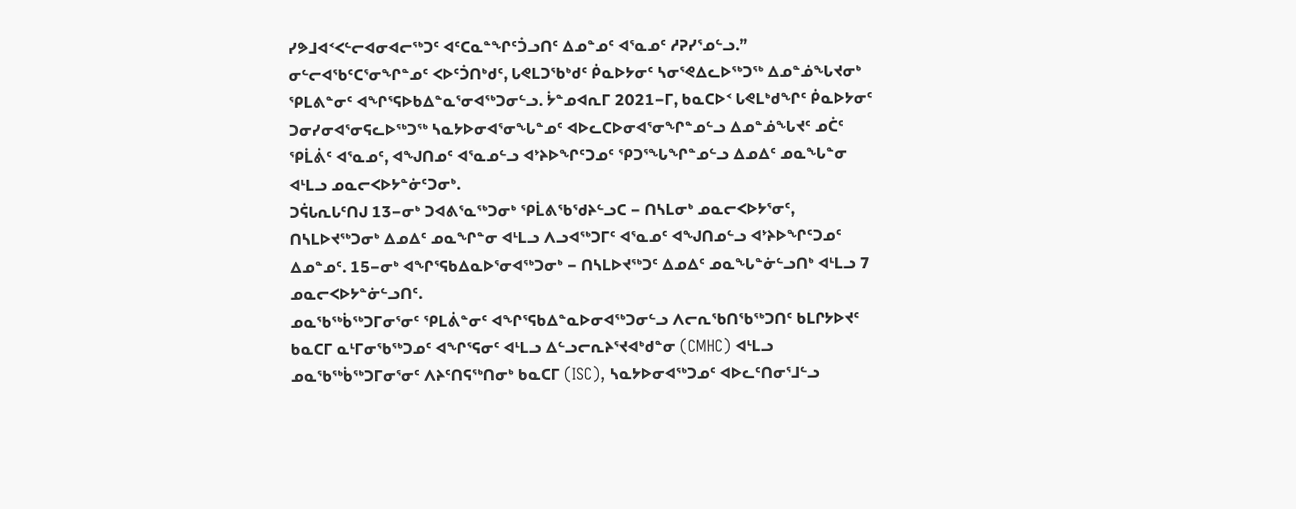ᓯᕗᒧᐊᑉᐸᓪᓕᐊᓂᐊᓕᖅᑐᑦ ᐊᑦᑕᓇᓐᖏᑦᑑᓗᑎᑦ ᐃᓄᓐᓄᑦ ᐊᕐᓇᓄᑦ ᓱᕈᓯᕐᓄᓪᓗ.”
ᓂᓪᓕᐊᖃᑦᑕᕐᓂᖏᓐᓄᑦ ᐸᐅᑦᑑᑎᒃᑯᑦ, ᒐᕙᒪᑐᖃᒃᑯᑦ ᑮᓇᐅᔭᓂᑦ ᓴᓂᕐᕙᐃᓚᐅᖅᑐᖅ ᐃᓄᓐᓅᖓᔪᓂᒃ ᕿᒪᕕᓐᓂᑦ ᐊᖏᕐᕋᐅᑲᐃᓐᓇᕐᓂᐊᖅᑐᓂᓪᓗ. ᔮᓐᓄᐊᕆᒥ 2021−ᒥ, ᑲᓇᑕᐅᑉ ᒐᕙᒪᒃᑯᖏᑦ ᑮᓇᐅᔭᓂᑦ ᑐᓂᓯᓂᐊᕐᓂᕋᓚᐅᖅᑐᖅ ᓴᓇᔭᐅᓂᐊᕐᓂᖓᓐᓄᑦ ᐊᐅᓚᑕᐅᓂᐊᕐᓂᖏᓐᓄᓪᓗ ᐃᓄᓐᓅᖓᔪᑦ ᓄᑖᑦ ᕿᒫᕖᑦ ᐊᕐᓇᓄᑦ, ᐊᖑᑎᓄᑦ ᐊᕐᓇᓄᓪᓗ ᐊᔾᔨᐅᖏᑦᑐᓄᑦ ᕿᑐᕐᖓᖏᓐᓄᓪᓗ ᐃᓄᐃᑦ ᓄᓇᖓᓐᓂ ᐊᒻᒪᓗ ᓄᓇᓕᐸᐅᔭᓐᓃᑦᑐᓂᒃ.
ᑐᕌᒐᕆᒐᑦᑎᒍ 13−ᓂᒃ ᑐᐊᕕᕐᓇᖅᑐᓂᒃ ᕿᒫᕕᖃᖁᔨᓪᓗᑕ − ᑎᓴᒪᓂᒃ ᓄᓇᓕᐸᐅᔭᕐᓂᑦ, ᑎᓴᒪᐅᔪᖅᑐᓂᒃ ᐃᓄᐃᑦ ᓄᓇᖏᓐᓂ ᐊᒻᒪᓗ ᐱᓗᐊᖅᑐᒥᑦ ᐊᕐᓇᓄᑦ ᐊᖑᑎᓄᓪᓗ ᐊᔾᔨᐅᖏᑦᑐᓄᑦ ᐃᓄᓐᓄᑦ. 15−ᓂᒃ ᐊᖏᕐᕋᑲᐃᓇᐅᕐᓂᐊᖅᑐᓂᒃ − ᑎᓴᒪᐅᔪᖅᑐᑦ ᐃᓄᐃᑦ ᓄᓇᖓᓐᓃᓪᓗᑎᒃ ᐊᒻᒪᓗ 7 ᓄᓇᓕᐸᐅᔭᓐᓃᓪᓗᑎᑦ.
ᓄᓇᖃᖅᑳᖅᑐᒥᓂᕐᓂᑦ ᕿᒪᕖᓐᓂᑦ ᐊᖏᕐᕋᑲᐃᓐᓇᐅᓂᐊᖅᑐᓂᓪᓗ ᐱᓕᕆᖃᑎᖃᖅᑐᑎᑦ ᑲᒪᒋᔭᐅᔪᑦ ᑲᓇᑕᒥ ᓇᒻᒥᓂᖃᖅᑐᓄᑦ ᐊᖏᕐᕋᓂᑦ ᐊᒻᒪᓗ ᐃᓪᓗᓕᕆᔨᕐᔪᐊᒃᑯᓐᓂ (CMHC) ᐊᒻᒪᓗ ᓄᓇᖃᖅᑳᖅᑐᒥᓂᕐᓂᑦ ᐱᔨᑦᑎᕋᖅᑎᓂᒃ ᑲᓇᑕᒥ (ISC), ᓴᓇᔭᐅᓂᐊᖅᑐᓄᑦ ᐊᐅᓚᑦᑎᓂᕐᒧᓪᓗ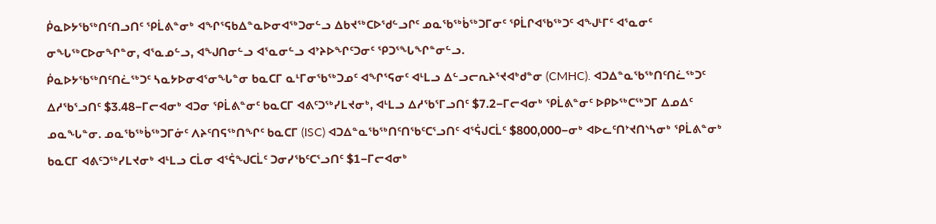ᑮᓇᐅᔭᖃᖅᑎᑦᑎᓗᑎᑦ ᕿᒫᕕᓐᓂᒃ ᐊᖏᕐᕋᑲᐃᓐᓇᐅᓂᐊᖅᑐᓂᓪᓗ ᐃᑲᔪᖅᑕᐅᖁᓪᓗᒋᑦ ᓄᓇᖃᖅᑳᖅᑐᒥᓂᑦ ᕿᒫᒋᐊᖃᖅᑐᑦ ᐊᖑᒻᒥᑦ ᐊᕐᓇᓂᑦ ᓂᖓᖅᑕᐅᓂᖏᓐᓂ, ᐊᕐᓇᓄᓪᓗ, ᐊᖑᑎᓂᓪᓗ ᐊᕐᓇᓂᓪᓗ ᐊᔾᔨᐅᖏᑦᑐᓂᑦ ᕿᑐᕐᖓᖏᓐᓂᓪᓗ.
ᑮᓇᐅᔭᖃᖅᑎᑦᑎᓛᖅᑐᑦ ᓴᓇᔭᐅᓂᐊᕐᓂᖓᓐᓂ ᑲᓇᑕᒥ ᓇᒻᒥᓂᖃᖅᑐᓄᑦ ᐊᖏᕐᕋᓂᑦ ᐊᒻᒪᓗ ᐃᓪᓗᓕᕆᔨᕐᔪᐊᒃᑯᓐᓂ (CMHC). ᐊᑐᐃᓐᓇᖃᖅᑎᑦᑎᓛᖅᑐᑦ ᐃᓱᖃᕐᓗᑎᑦ $3.48−ᒥᓕᐊᓂᒃ ᐊᑐᓂ ᕿᒫᕕᓐᓂᑦ ᑲᓇᑕᒥ ᐊᕕᑦᑐᖅᓯᒪᔪᓂᒃ, ᐊᒻᒪᓗ ᐃᓱᖃᕐᒥᓗᑎᑦ $7.2−ᒥᓕᐊᓂᒃ ᕿᒫᕕᓐᓂᑦ ᐅᑭᐅᖅᑕᖅᑐᒥ ᐃᓄᐃᑦ ᓄᓇᖓᓐᓂ. ᓄᓇᖃᖅᑳᖅᑐᒥᓃᑦ ᐱᔨᑦᑎᕋᖅᑎᖏᑦ ᑲᓇᑕᒥ (ISC) ᐊᑐᐃᓐᓇᖃᖅᑎᑦᑎᖃᑦᑕᕐᓗᑎᑦ ᐊᕐᕌᒍᑕᒫᑦ $800,000−ᓂᒃ ᐊᐅᓚᑦᑎᔾᔪᑎᔅᓴᓂᒃ ᕿᒫᕕᓐᓂᒃ ᑲᓇᑕᒥ ᐊᕕᑦᑐᖅᓯᒪᔪᓂᒃ ᐊᒻᒪᓗ ᑕᒫᓂ ᐊᕐᕌᖑᑕᒫᑦ ᑐᓂᓯᖃᑦᑕᕐᓗᑎᑦ $1−ᒥᓕᐊᓂᒃ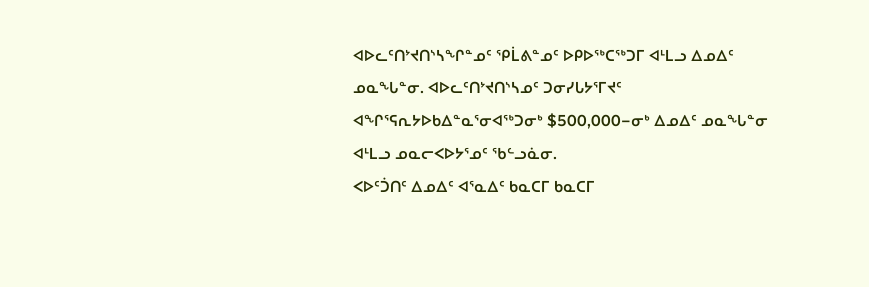ᐊᐅᓚᑦᑎᔾᔪᑎᔅᓴᖏᓐᓄᑦ ᕿᒫᕕᓐᓄᑦ ᐅᑭᐅᖅᑕᖅᑐᒥ ᐊᒻᒪᓗ ᐃᓄᐃᑦ ᓄᓇᖓᓐᓂ. ᐊᐅᓚᑦᑎᔾᔪᑎᔅᓴᓄᑦ ᑐᓂᓯᒐᔭᕐᒥᔪᑦ ᐊᖏᕐᕋᕆᔭᐅᑲᐃᓐᓇᕐᓂᐊᖅᑐᓂᒃ $500,000−ᓂᒃ ᐃᓄᐃᑦ ᓄᓇᖓᓐᓂ ᐊᒻᒪᓗ ᓄᓇᓕᐸᐅᔭᕐᓄᑦ ᖃᓪᓗᓈᓂ.
ᐸᐅᑦᑑᑎᑦ ᐃᓄᐃᑦ ᐊᕐᓇᐃᑦ ᑲᓇᑕᒥ ᑲᓇᑕᒥ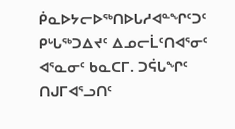ᑮᓇᐅᔭᓕᐅᖅᑎᐅᒐᓱᐊᓐᖏᑦᑐᑦ ᑭᒡᒐᖅᑐᐃᔪᑦ ᐃᓄᓕᒫᑦᑎᐊᕐᓂᑦ ᐊᕐᓇᓂᑦ ᑲᓇᑕᒥ. ᑐᕌᒐᖏᑦ ᑎᒍᒥᐊᕐᓗᑎᑦ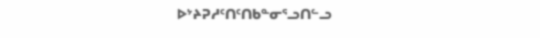ᐅᔾᔨᕈᓱᑦᑎᑦᑎᑲᓐᓂᕐᓗᑎᓪᓗ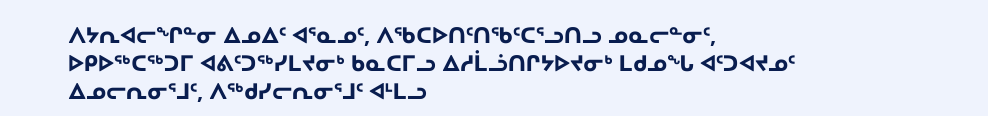ᐱᔭᕆᐊᓕᖏᓐᓂ ᐃᓄᐃᑦ ᐊᕐᓇᓄᑦ, ᐱᖃᑕᐅᑎᑦᑎᖃᑦᑕᕐᓗᑎᓗ ᓄᓇᓕᓐᓂᑦ, ᐅᑭᐅᖅᑕᖅᑐᒥ ᐊᕕᑦᑐᖅᓯᒪᔪᓂᒃ ᑲᓇᑕᒥᓗ ᐃᓱᒫᓘᑎᒋᔭᐅᔪᓂᒃ ᒪᑯᓄᖓ ᐊᑦᑐᐊᔪᓄᑦ ᐃᓄᓕᕆᓂᕐᒧᑦ, ᐱᖅᑯᓯᓕᕆᓂᕐᒧᑦ ᐊᒻᒪᓗ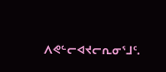ᐱᕙᓪᓕᐊᔪᓕᕆᓂᕐᒧᑦ.